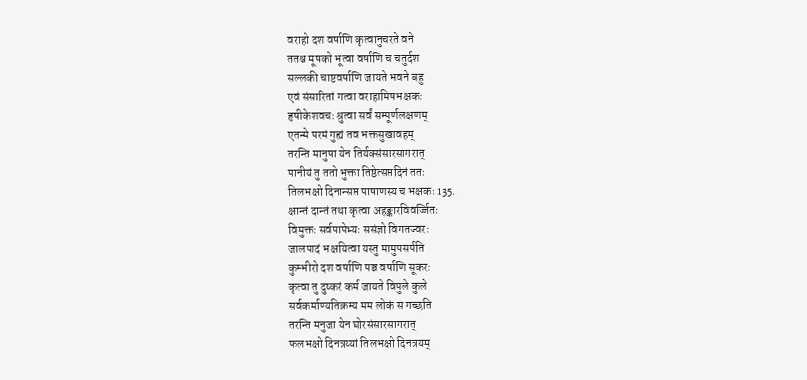वराहो दश वर्षाणि कृत्वानुचरते वने
ततश्च मूषको भूत्वा वर्षाणि च चतुर्दश
सल्लकी चाष्टवर्षाणि जायते भवने बहु
एवं संसारितां गत्वा वराहामिषभक्षकः
हृषीकेशवचः श्रुत्वा सर्वं सम्पूर्णलक्षणम्
एतन्मे परमं गुह्यं तव भक्तसुखावहम्
तरन्ति मानुषा येन तिर्यक्संसारसागरात्
पानीयं तु ततो भुक्ता तिष्ठेत्सप्तदिनं ततः
तिलभक्षो दिनान्सप्त पाषाणस्य च भक्षकः 135.
क्षान्तं दान्तं तथा कृत्वा अहङ्कारविवर्ज्जितः
विमुक्तः सर्वपापेभ्यः ससंज्ञो विगतज्वरः
जालपादं भक्षयित्वा यस्तु मामुपसर्पति
कुम्भीरो दश वर्षाणि पञ्च वर्षाणि सूकरः
कृत्वा तु दुष्करं कर्म जायते विपुले कुले
सर्वकर्माण्यतिक्रम्य मम लोकं स गच्छति
तरन्ति मनुजा येन घोरसंसारसागरात्
फलभक्षो दिनत्रय्यां तिलभक्षो दिनत्रयम्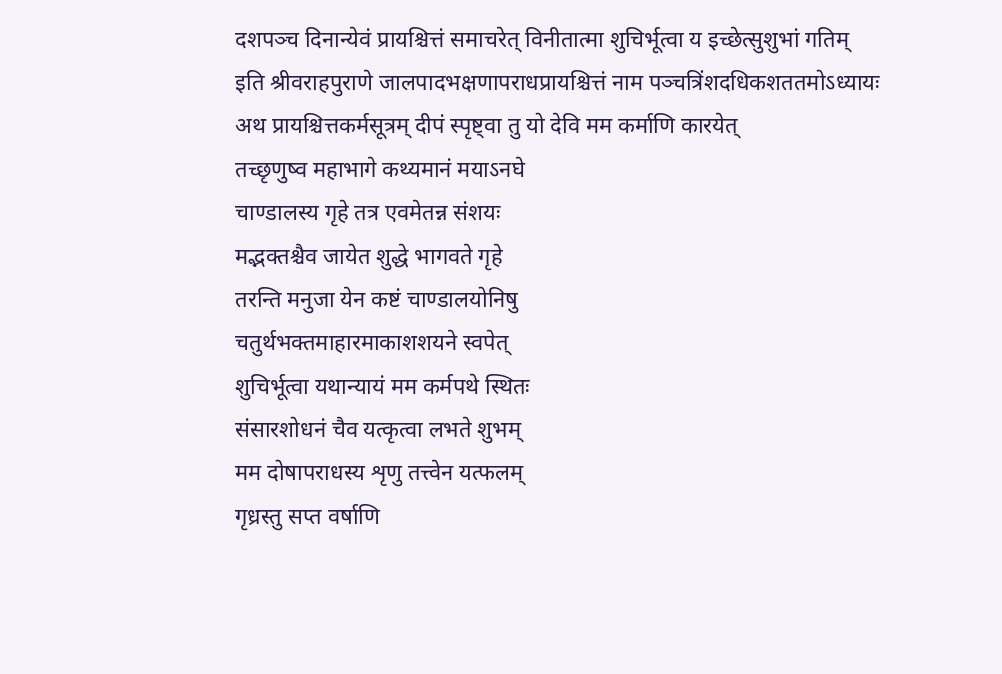दशपञ्च दिनान्येवं प्रायश्चित्तं समाचरेत् विनीतात्मा शुचिर्भूत्वा य इच्छेत्सुशुभां गतिम्
इति श्रीवराहपुराणे जालपादभक्षणापराधप्रायश्चित्तं नाम पञ्चत्रिंशदधिकशततमोऽध्यायः
अथ प्रायश्चित्तकर्मसूत्रम् दीपं स्पृष्ट्वा तु यो देवि मम कर्माणि कारयेत्
तच्छृणुष्व महाभागे कथ्यमानं मयाऽनघे
चाण्डालस्य गृहे तत्र एवमेतन्न संशयः
मद्भक्तश्चैव जायेत शुद्धे भागवते गृहे
तरन्ति मनुजा येन कष्टं चाण्डालयोनिषु
चतुर्थभक्तमाहारमाकाशशयने स्वपेत्
शुचिर्भूत्वा यथान्यायं मम कर्मपथे स्थितः
संसारशोधनं चैव यत्कृत्वा लभते शुभम्
मम दोषापराधस्य शृणु तत्त्वेन यत्फलम्
गृध्रस्तु सप्त वर्षाणि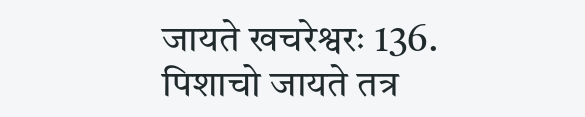जायते खचरेश्वरः 136.
पिशाचो जायते तत्र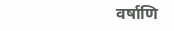वर्षाणि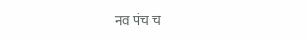नव पंच च